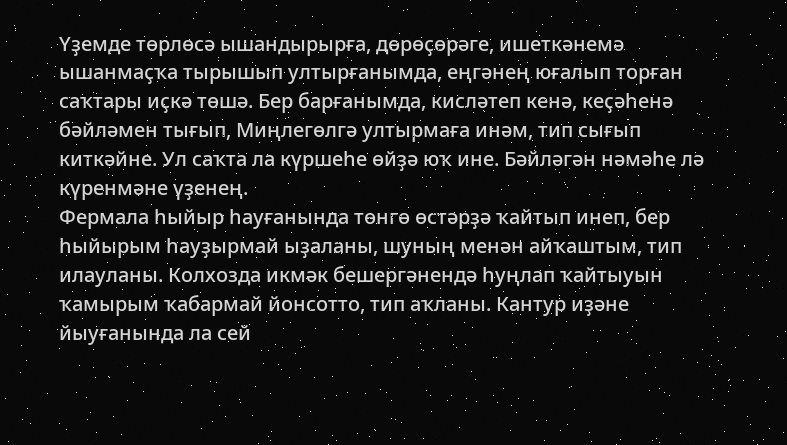Үҙемде төрлөсә ышандырырға, дөрөҫөрәге, ишеткәнемә ышанмаҫҡа тырышып ултырғанымда, еңгәнең юғалып торған саҡтары иҫкә төшә. Бер барғанымда, кисләтеп кенә, кеҫәһенә бәйләмен тығып, Миңлегөлгә ултырмаға инәм, тип сығып киткәйне. Ул саҡта ла күршеһе өйҙә юҡ ине. Бәйләгән нәмәһе лә күренмәне үҙенең.
Фермала һыйыр һауғанында төнгө өстәрҙә ҡайтып инеп, бер һыйырым һауҙырмай ыҙаланы, шуның менән айҡаштым, тип илауланы. Колхозда икмәк бешергәнендә һуңлап ҡайтыуын ҡамырым ҡабармай йонсотто, тип аҡланы. Кантур иҙәне йыуғанында ла сей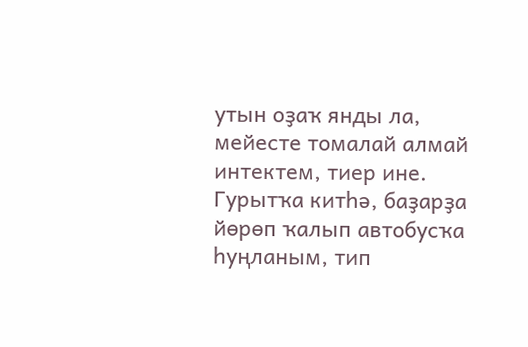утын оҙаҡ янды ла, мейесте томалай алмай интектем, тиер ине. Гурытҡа китһә, баҙарҙа йөрөп ҡалып автобусҡа һуңланым, тип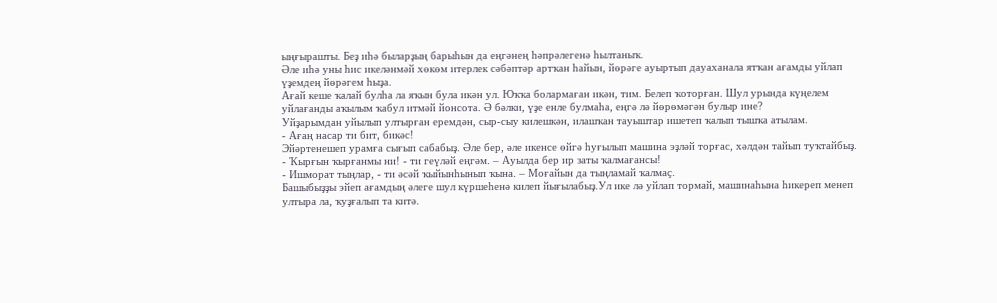ыңғырашты. Беҙ иһә быларҙың барыһын да еңгәнең һәпрәлегенә һылтаныҡ.
Әле иһә уны һис икеләнмәй хөкөм итерлек сәбәптәр артҡан һайын, йөрәге ауыртып дауаханала ятҡан ағамды уйлап үҙемдең йөрәгем һыҙа.
Ағай кеше ҡалай булһа ла яҡын була икән ул. Юҡҡа болармаған икән, тим. Белеп ҡоторған. Шул урында күңелем уйлағанды аҡылым ҡабул итмәй йонсота. Ә бәлки, үҙе енле булмаһа, еңгә лә йөрөмәгән булыр ине?
Уйҙарымдан уйылып ултырған еремдән, сыр-сыу килешкән, илашҡан тауыштар ишетеп ҡалып тышҡа атылам.
- Ағаң насар ти бит, бикәс!
Эйәртенешеп урамға сығып сабабыҙ. Әле бер, әле икенсе өйгә һуғылып машина эҙләй торғас, хәлдән тайып туҡтайбыҙ.
- Ҡырғын ҡырғанмы ни! - ти геүләй еңгәм. – Ауылда бер ир заты ҡалмағансы!
- Ишморат тыңлар, - ти әсәй ҡыйынһынып ҡына. – Моғайын да тыңламай ҡалмаҫ.
Башыбыҙҙы эйеп ағамдың әлеге шул күршеһенә килеп йығылабыҙ.Ул ике лә уйлап тормай, машинаһына һикереп менеп ултыра ла, ҡуҙғалып та китә.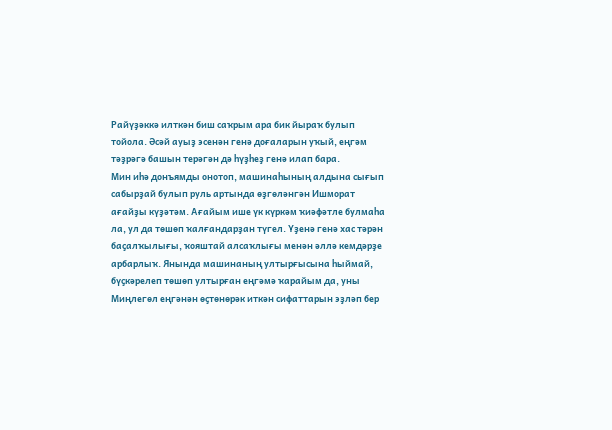Райүҙәккә илткән биш саҡрым ара бик йыраҡ булып тойола. Әсәй ауыҙ эсенән генә доғаларын уҡый, еңгәм тәҙрәгә башын терәгән дә һүҙһеҙ генә илап бара.
Мин иһә донъямды онотоп, машинаһының алдына сығып сабырҙай булып руль артында өҙгөләнгән Ишморат ағайҙы күҙәтәм. Ағайым ише үк күркәм ҡиәфәтле булмаһа ла, ул да төшөп ҡалғандарҙан түгел. Үҙенә генә хас тәрән баҫалҡылығы, ҡояштай алсаҡлығы менән әллә кемдәрҙе арбарлыҡ. Янында машинаның ултырғысына һыймай, бүҫкәрелеп төшөп ултырған еңгәмә ҡарайым да, уны Миңлегөл еңгәнән өҫтөнөрәк иткән сифаттарын эҙләп бер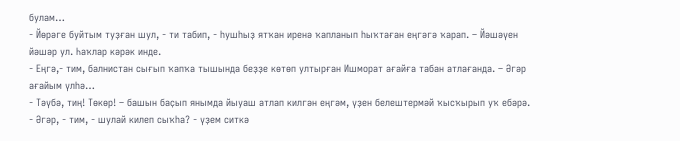булам…
- Йөрәге буйтым туҙған шул, - ти табип, - һушһыҙ ятҡан иренә ҡапланып һыҡтаған еңгәгә ҡарап. – Йәшәүен йәшәр ул. Һаҡлар кәрәк инде.
- Еңгә,- тим, балнистан сығып ҡапҡа тышында беҙҙе көтөп ултырған Ишморат ағайға табан атлағанда. – Әгәр ағайым үлһә…
- Тәүбә, тиң! Төкөр! – башын баҫып янымда йыуаш атлап килгән еңгәм, үҙен белештермәй ҡысҡырып уҡ ебәрә.
- Әгәр, - тим, - шулай килеп сыҡһа? - үҙем ситкә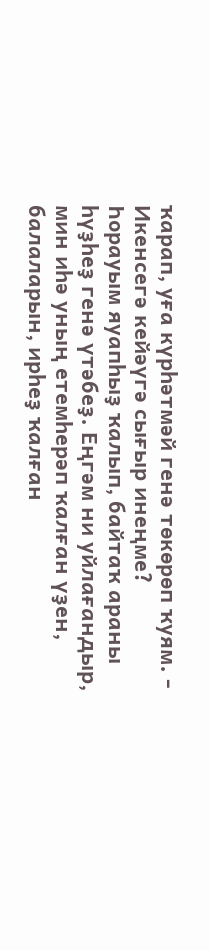ҡарап, уға күрһәтмәй генә төкөрөп ҡуям. - Икенсегә кейәүгә сығыр инеңме?
Һорауым яуапһыҙ ҡалып, байтаҡ араны һүҙһеҙ генә үтәбеҙ. Еңгәм ни уйлағандыр, мин иһә уның етемһерәп ҡалған үҙен, балаларын, ирһеҙ ҡалған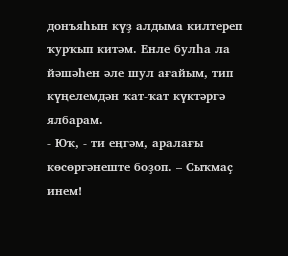донъяһын күҙ алдыма килтереп ҡурҡып китәм. Енле булһа ла йәшәһен әле шул ағайым, тип күңелемдән ҡат-ҡат күктәргә ялбарам.
- Юҡ, - ти еңгәм, аралағы көсөргәнеште боҙоп. – Сыҡмаҫ инем!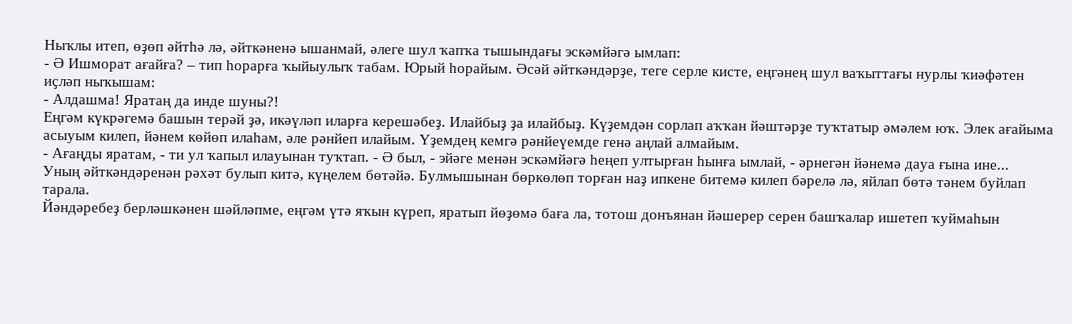Ныҡлы итеп, өҙөп әйтһә лә, әйткәненә ышанмай, әлеге шул ҡапҡа тышындағы эскәмйәгә ымлап:
- Ә Ишморат ағайға? – тип һорарға ҡыйыулыҡ табам. Юрый һорайым. Әсәй әйткәндәрҙе, теге серле кисте, еңгәнең шул ваҡыттағы нурлы ҡиәфәтен иҫләп ныҡышам:
- Алдашма! Яратаң да инде шуны?!
Еңгәм күкрәгемә башын терәй ҙә, икәүләп иларға керешәбеҙ. Илайбыҙ ҙа илайбыҙ. Күҙемдән сорлап аҡҡан йәштәрҙе туҡтатыр әмәлем юҡ. Элек ағайыма асыуым килеп, йәнем көйөп илаһам, әле рәнйеп илайым. Үҙемдең кемгә рәнйеүемде генә аңлай алмайым.
- Ағаңды яратам, - ти ул ҡапыл илауынан туҡтап. - Ә был, - эйәге менән эскәмйәгә һеңеп ултырған һынға ымлай, - әрнегән йәнемә дауа ғына ине...
Уның әйткәндәренән рәхәт булып китә, күңелем бөтәйә. Булмышынан бөркөлөп торған наҙ ипкене битемә килеп бәрелә лә, яйлап бөтә тәнем буйлап тарала.
Йәндәребеҙ берләшкәнен шәйләпме, еңгәм үтә яҡын күреп, яратып йөҙөмә баға ла, тотош донъянан йәшерер серен башҡалар ишетеп ҡуймаһын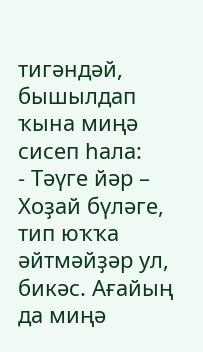тигәндәй, бышылдап ҡына миңә сисеп һала:
- Тәүге йәр – Хоҙай бүләге, тип юҡҡа әйтмәйҙәр ул, бикәс. Ағайың да миңә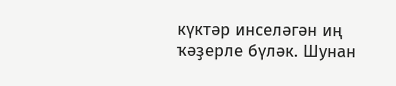күктәр инселәгән иң ҡәҙерле бүләк. Шунан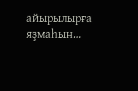айырылырға яҙмаһын…